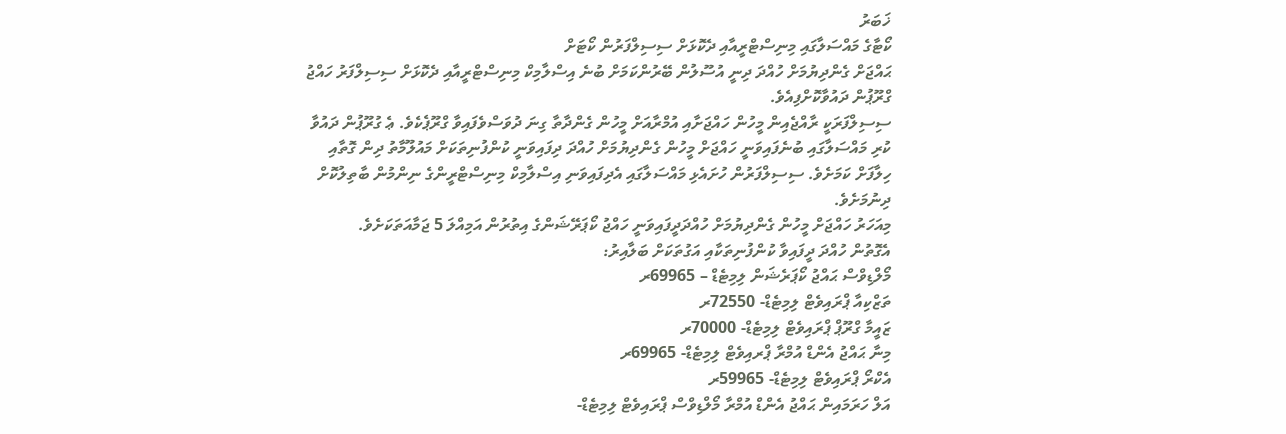ޚަބަރު
ކޯޓާގެ މައްސަލާގައި މިނިސްޓްރީއާއި ދެކޮޅަށް ސިސިލްފަރުން ކޯޓަށް
ޙައްޖަށް ގެންދިޔުމަށް ހުއްދަ ދިނީ އުސޫލުން ބޭރުންކަމަށް ބުނެ އިސްލާމިކް މިނިސްޓްރީއާއި ދެކޮޅަށް ސިސިލްފަރު ހައްޖު ގްރޫޕުން ދައުވާކޮށްފިއެވެ.
ސިސިލްފަރަކީ ރާއްޖެއިން މީހުން ހައްޖަށާއި އުމްރާއަށް މީހުން ގެންދާތާ ގިނަ ދުވަސްވެފައިވާ ގްރޫޕެކެވެ. ޢެ ގުރޫޕުން ދައުވާ ކުރި މައްސަލާގައި ބުނެފައިވަނީ ހައްޖަށް މީހުން ގެންދިޔުމަށް ހުއްދަ ދިފައިވަނީ ކުންފުނިތަކަށް މައުލޫމާތު ދިން ގޮތާއި ހިލާފަށް ކަމަށެވެ. ސިސިލްފަރުން ހުށައެޅި މައްސަލާގައި އެދިފައިވަނި އިސްލާމިކް މިނިސްޓްރީންގެ ނިންމުން ބާތިލުކޮށް ދިނުމަށެވެ.
މިއަހަރު ހައްޖަށް މީހުން ގެންދިޔުމަށް ހުއްދަދީފައިވަނީ ހައްޖު ކޯޕަރޭޝަންގެ އިތުރުން އަމިއްލަ 5 ޖަމާއަތަކަށެވެ.
އެގޮތުން ހުއްދަ ދީފައިވާ ކުންފުނިތަކާއި އަގުތަކަށް ބަލާއިރު:
މޯލްޑިވްސް ޙައްޖު ކޯޕަރެޝަން ލިމިޓެޑް – 69965ރ
ތަޒްކިއާ ޕްރައިވެޓް ލިމިޓެޑް- 72550ރ
ޒައީމާ ގްރޫޕް ޕްރައިވެޓް ލިމިޓެޑް- 70000ރ
މިނާ ޙައްޖު އެންޑް އުމްރާ ޕްރއިވެޓް ލިމިޓެޑް- 69965ރ
އެކްރޯ ޕްރައިވެޓް ލިމިޓެޑް- 59965ރ
އަލް ހަރަމައިން ޙައްޖު އެންޑް އުމްރާ މޯލްޑިވްސް ޕްރައިވެޓް ލިމިޓެޑް-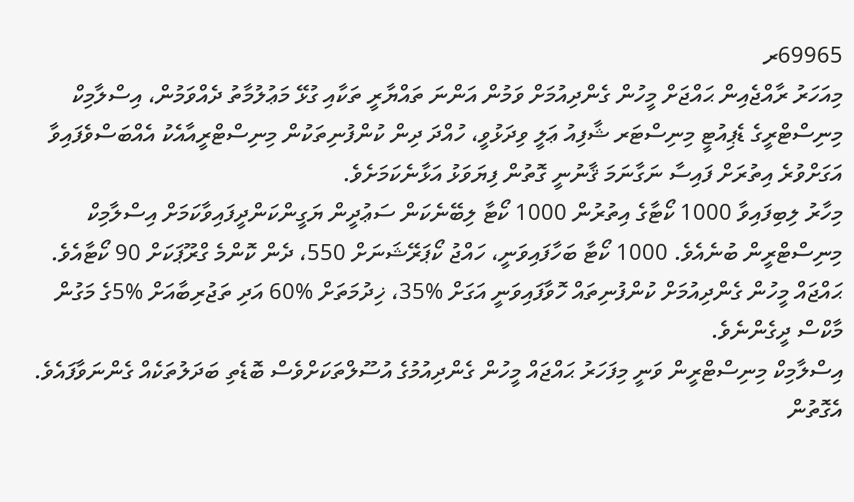69965ރ
މިއަހަރު ރާއްޖެއިން ޙައްޖަށް މީހުން ގެންދިއުމަށް ވަމުން އަންނަ ތައްޔާރީ ތަކާއި ގުޅޭ މަޢުލުމާތު ދެއްވަމުން، އިސްލާމިކް މިނިސްޓްރީގެ ޑެޕިއުޓީ މިނިސްޓަރ ޝާފިއު ޢަލީ ވިދަޅުވީ، ހުއްދަ ދިން ކުންފުނިތަކުން މިނިސްޓްރީއާއެކު އެއްބަސްވެފައިވާ އަގަށްވުރެ އިތުރަށް ފައިސާ ނަގާނަމަ ޤާނުނީ ގޮތުން ފިޔަވަޅު އަޅާނެކަމަށެވެ.
މިހާރު ލިބިފައިވާ 1000 ކޯޓާގެ އިތުރުން 1000 ކޯޓާ ލިބޭނެކަން ސަޢުދީން ޔަގީންކަންދީފައިވާކަމަށް އިސްލާމިކް މިނިސްޓްރީން ބުނެއެވެ. 1000 ކޯޓާ ބަހާފައިވަނީ، ހައްޖު ކޯޕަރޭޝަނަށް 550، ދެން ކޮންމެ ގްރޫޕަކަށް 90 ކޯޓާއެވެ.
ޙައްޖައް މީހުން ގެންދިއުމަށް ކުންފުނިތައް ހޮވާފައިވަނީ އަގަށް %35، ޚިދުމަތަށް %60 އަދި ތަޖުރިބާއަށް %5ގެ މަގުން މާކްސް ދީގެންނެވެ.
އިސްލާމިކް މިނިސްޓްރީން ވަނީ މިފަހަރު ޙައްޖައް މީހުން ގެންދިއުމުގެ އުސޫލްތަކަށްވެސް ބޮޑެތި ބަދަލުތަކެއް ގެންނަވާފައެވެ. އެގޮތުން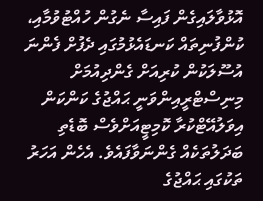އޮޅުވާލައިގެން ފައިސާ ނެގުން ހުއްޓުވުމާއި، ކުންފުނިތައް ކަނޑައެޅުމުގައި ދެފުށް ފެންނަ އުސޫލަކުން ކުރިއަށް ގެންދިއުމަށް މިނިސްޓްރީއިންވަނީ ޙައްޖުގެ ކަންކަން އިވަލުއޭޓްކުރާ ކޮމިޓީއަށްވެސް ބޮޑެތި ބަދަލުތަކެއް ގެންނަވާފައެވެ. އެހެން އަހަރު ތަކުގައި ޙައްޖުގެ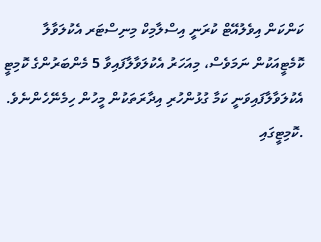ކަންކަން އިވެލުއޭޓް ކުރަނީ އިސްލާމިކް މިނިސްޓަރ އެކުލަވާލާ ކޮމެޓީއަކުން ނަމަވެސް، މިއަހަރު އެކުލަވާލާފައިވާ 5 މެންބަރުންގެ ކޮމިޓީ އެކުލަވާލާފައިވަނީ ކަމާ ގުޅުންހުރި އިދާރަތަކުން މީހުން ހިމެނޭހެންނެވެ.
.ކޮމިޓީގައި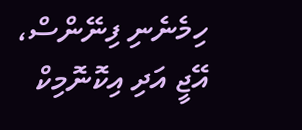ހިމެނެނި ފިނޭންސް، އޭޖީ އަދި އިކޮނޮމިކް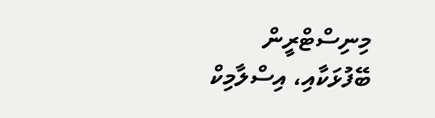މިނިސްޓްރީން ބޭފުޅަކާއި، އިސްލާމިކް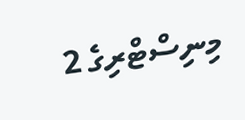މިނިސްޓްރިގެ 2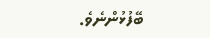ބޭފުޅުންނެވެ.